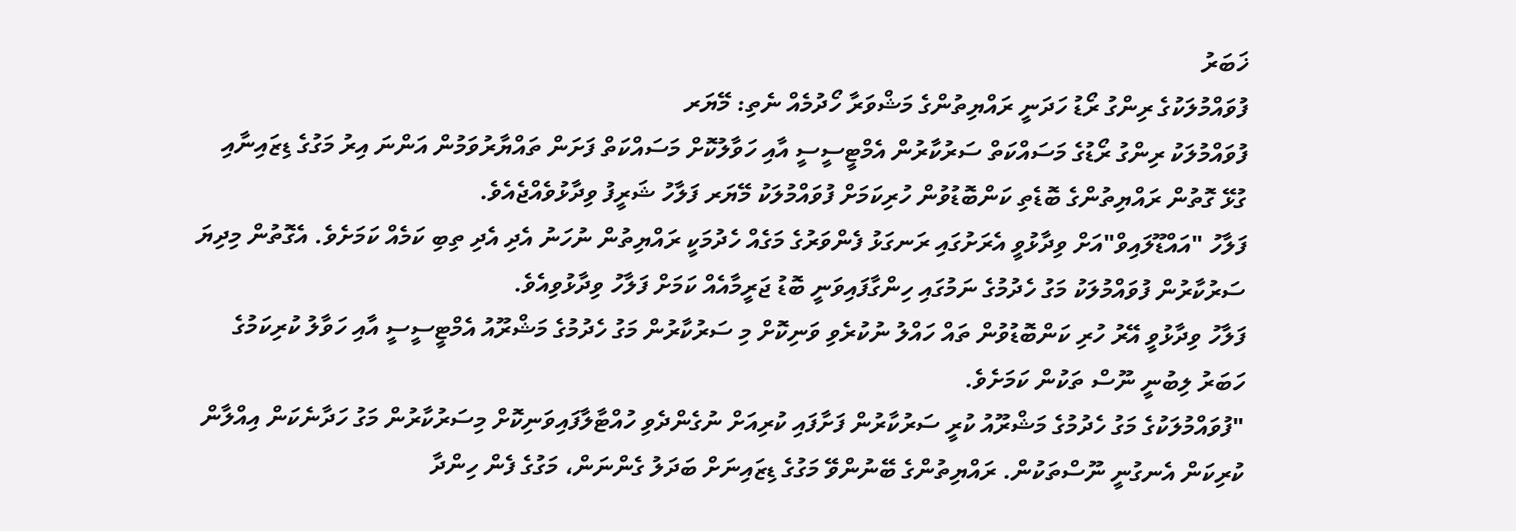ޚަބަރު
ފުވައްމުލަކުގެ ރިންގު ރޯޑު ހަދަނީ ރައްޔިތުންގެ މަޝްވަރާ ހޯދުމެއް ނެތި: މޭޔަރ
ފުވައްމުލަކު ރިންގު ރޯޑުގެ މަސައްކަތް ސަރުކާރުން އެމްޓީސީސީ އާއި ހަވާލުކޮށް މަސައްކަތް ފަށަން ތައްޔާރުވަމުން އަންނަ އިރު މަގުގެ ޑިޒައިނާއި ގުޅޭ ގޮތުން ރައްޔިތުންގެ ބޮޑެތި ކަންބޮޑުވުން ހުރިކަމަށް ފުވައްމުލަކު މޭޔަރ ފަލާހު ޝަރީފު ވިދާޅުވެއްޖެއެވެ.
ފަލާހު "އައްޑޫލައިވް"އަށް ވިދާޅުވީ އެރަށުގައި ރަނގަޅު ފެންވަރުގެ މަގެއް ހެދުމަކީ ރައްޔިތުން ނުހަނު އެދި އެދި ތިބި ކަމެއް ކަމަށެވެ. އެގޮތުން މިދިޔަ ސަރުކާރުން ފުވައްމުލަކު މަގު ހެދުމުގެ ނަމުގައި ހިންގާފައިވަނީ ބޮޑު ޖަރީމާއެއް ކަމަށް ފަލާހު ވިދާޅުވިއެވެ.
ފަލާހު ވިދާޅުވީ އޭރު ހުރި ކަންބޮޑުވުން ތައް ހައްލު ނުކުރެވި ވަނިކޮށް މި ސަރުކާރުން މަގު ހެދުމުގެ މަޝްރޫއު އެމްޓީސީސީ އާއި ހަވާލު ކުރިކަމުގެ ހަބަރު ލިބުނީ ނޫސް ތަކުން ކަމަށެވެ.
"ފުވައްމުލަކުގެ މަގު ހެދުމުގެ މަޝްރޫއު ކުރީ ސަރުކާރުން ފަށާފައި ކުރިއަށް ނުގެންދެވި ހުއްޓާލާފައިވަނިކޮށް މިސަރުކާރުން މަގު ހަދާނެކަން އިއްލާން ކުރިކަން އެނގުނީ ނޫސްތަކުން. ރައްޔިތުންގެ ބޭނުންވޭ މަގުގެ ޑިޒައިނަށް ބަދަލު ގެންނަން، މަގުގެ ފެން ހިންދާ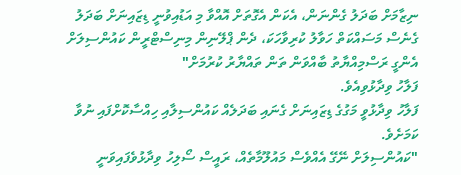ނިޒާމަށް ބަދަލު ގެންނަން، އެކަން އެގޮތަށް އޮއްވާ މި އަޑުއިވުނީ ޑިޒައިނަށް ބަދަލު ގެނެސް މަސައްކަތް ހަވާލު ކުރިވާހަކަ، ދެން ޕްލޭނިން މިނިސްޓްރީން ކައުންސިލަށް އެންގީ ރަސްމިއްޔާތު ބާއްވަން ތަން ތައްޔާރު ކުރުމަށް"
ފަލާހު ވިދާޅުވިއެވެ.
ފަލާހު ވިދާޅުވީ މަގުގެ ޑިޒައިނަށް ގެނައި ބަދަލެއް ކައުންސިލާއި ހިއްސާކޮށްފައި ނުވާ ކަމަށެވެ.
"ކައުންސިލަށް ނޭގޭ އެއްވެސް މައުލޫމާތެއް، ރައީސް ސޯލިހު ވިދާޅުވެފައިވަނީ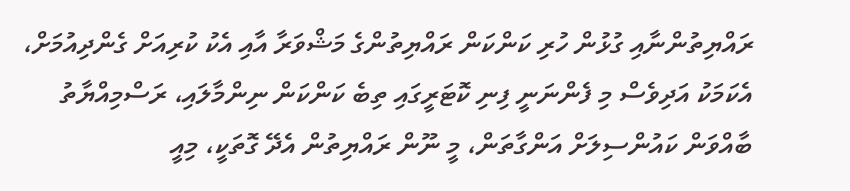ރައްޔިތުންނާއި ގުޅުން ހުރި ކަންކަން ރައްޔިތުންގެ މަޝްވަރާ އާއި އެކު ކުރިއަށް ގެންދިއުމަށް، އެކަމަކު އަދިވެސް މި ފެންނަނީ ފިނި ކޮޓަރީގައި ތިބެ ކަންކަން ނިންމާލައި، ރަސްމިއްޔާތު ބާއްވަން ކައުންސިލަށް އަންގާތަން، މީ ނޫން ރައްޔިތުން އެދޭ ގޮތަކީ، މިއީ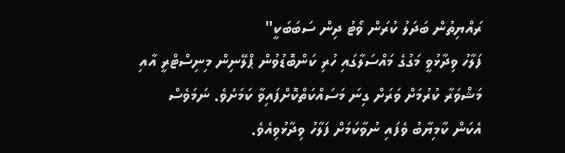ރައްޔިތުން ބަދަލު ކުރަން ވޯޓު ދިން ސަބަބަކީ"
ފަލާހު ވިދާޅުވީ މަގުގެ މައްސަލާގައި ހުރި ކަންބޮޑުވުން ޕްލޭނިން މިނިސްޓްރީ އާއި މަޝްވަރާ ކުރުމަށް ވަރަށް ގިނަ މަސައްކަތްކޮށްފައިވާ ކަމަށެވެ. ނަމަވެސް އެކަން ކާމިޔާބު ވެފައި ނުވާކަމަށް ފަލާހު ވިދާޅުވިއެވެ.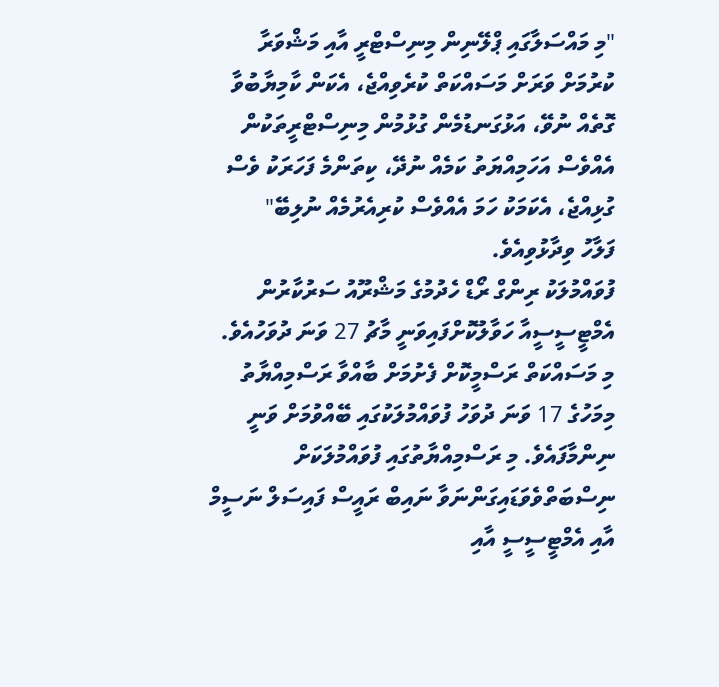"މި މައްސަލާގައި ޕްލޭނިން މިނިސްޓްރީ އާއި މަޝްވަރާ ކުރުމަށް ވަރަށް މަސައްކަތް ކުރެވިއްޖެ، އެކަން ކާމިޔާބުވާ ގޮތެއް ނުވޭ، އަޅުގަނޑުމެން ގުޅުމުން މިނިސްޓްރީތަކުން އެއްވެސް އަހަމިއްޔަތު ކަމެއް ނުދޭ، ކިތަންމެ ފަހަރަކު ވެސް ގުޅިއްޖެ، އެކަމަކު ހަމަ އެއްވެސް ކުރިއެރުމެއް ނުލިބޭ"
ފަލާހު ވިދާޅުވިއެވެ.
ފުވައްމުލަކު ރިންގް ރޯޑް ހެދުމުގެ މަޝްރޫއު ސަރުކާރުން އެމްޓީސީސީއާ ހަވާލުކޮށްފައިވަނީ މާޗު 27 ވަނަ ދުވަހުއެވެ. މި މަސައްކަތް ރަސްމީކޮށް ފެށުމަށް ބާއްވާ ރަސްމިއްޔާތު މިމަހުގެ 17 ވަނަ ދުވަހު ފުވައްމުލަކުގައި ބޭއްވުމަށް ވަނީ ނިންމާފައެވެ. މި ރަސްމިއްޔާތުގައި ފުވައްމުލަކަށް ނިސްބަތްވެވަޑައިގަންނަވާ ނައިބް ރައީސް ފައިސަލް ނަސީމް އާއި އެމްޓީސީސީ އާއި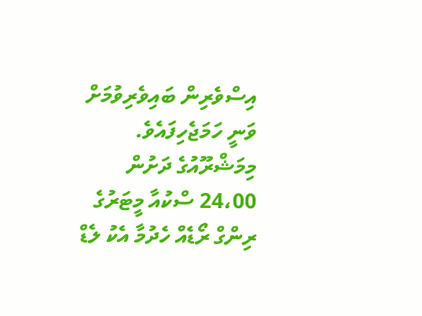އިސްވެރިން ބައިވެރިވުމަށް ވަނީ ހަމަޖެހިފައެވެ.
މިމަޝްރޫއުގެ ދަށުން 24،00 ސްކުއާ މީޓަރުގެ ރިންގް ރޯޑެއް ހެދުމާ އެކު ލެޑް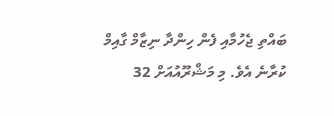ބައްތި ޖެހުމާއި ފެން ހިންދާ ނިޒާމް ގާއިމް ކުރާނެ އެވެ. މި މަޝްރޫއުއަށް 32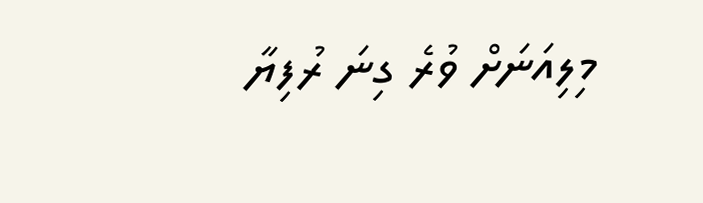މިލިއަނަށް ވުރެ ގިނަ ރުފިޔާ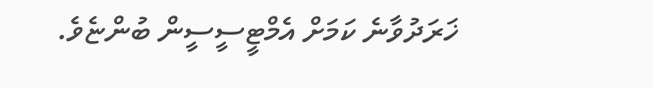ޚަރަދުވާނެ ކަމަށް އެމްޓީސީސީން ބުންޏެވެ.